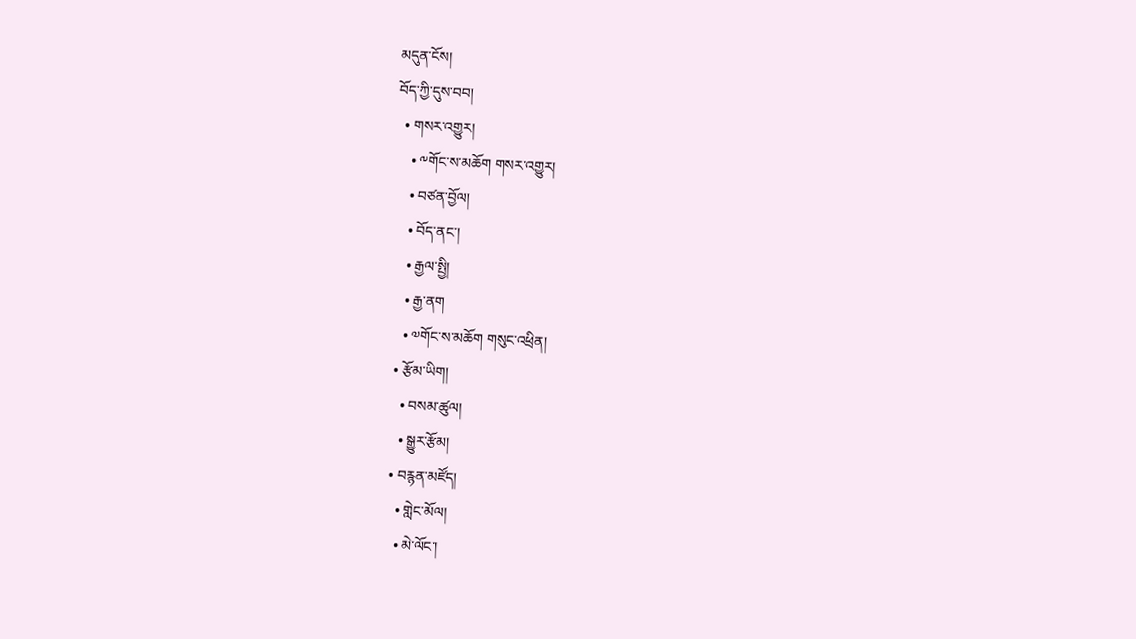མདུན་ངོས།
བོད་ཀྱི་དུས་བབ།
  • གསར་འགྱུར།
    • ༸གོང་ས་མཆོག གསར་འགྱུར།
    • བཙན་བྱོལ།
    • བོད་ནང་།
    • རྒྱལ་སྤྱི།
    • རྒྱ་ནག
    • ༧གོང་ས་མཆོག གསུང་འཕྲིན།
  • རྩོམ་ཡིག།
    • བསམ་ཚུལ།
    • སྒྱུར་རྩོམ།
  • བརྙན་མཛོད།
    • གླེང་མོལ།
    • མེ་ལོང་།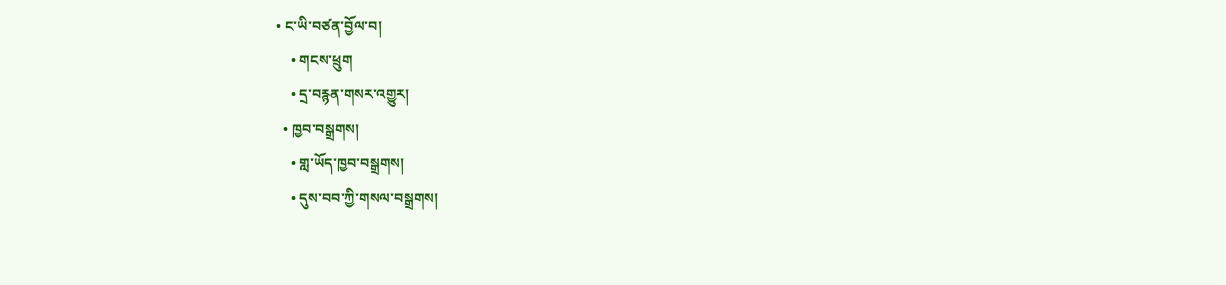• ང་ཡི་བཙན་བྱོལ་བ།
    • གངས་ཕྲུག
    • དྲ་བརྙན་གསར་འགྱུར།
  • ཁྱབ་བསྒྲགས།
    • གླ་ཡོད་ཁྱབ་བསྒྲགས།
    • དུས་བབ་ཀྱི་གསལ་བསྒྲགས།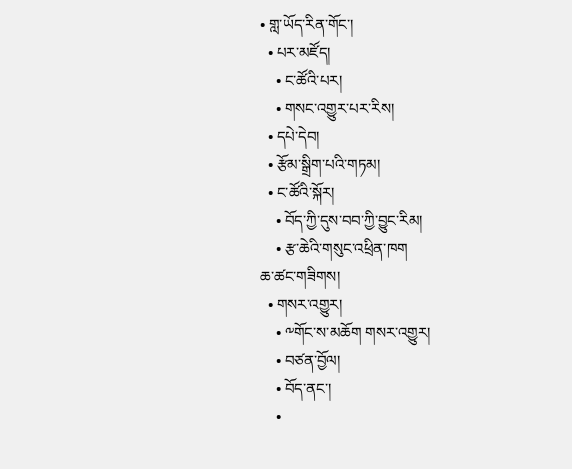• གླ་ཡོད་རིན་གོང་།
  • པར་མཛོད།
    • ང་ཚོའི་པར།
    • གསང་འགྱུར་པར་རིས།
  • དཔེ་དེབ།
  • རྩོམ་སྒྲིག་པའི་གཏམ།
  • ང་ཚོའི་སྐོར།
    • བོད་ཀྱི་དུས་བབ་ཀྱི་བྱུང་རིམ།
    • རྩ་ཆེའི་གསུང་འཕྲིན་ཁག
ཆ་ཚང་གཟིགས།
  • གསར་འགྱུར།
    • ༸གོང་ས་མཆོག གསར་འགྱུར།
    • བཙན་བྱོལ།
    • བོད་ནང་།
    •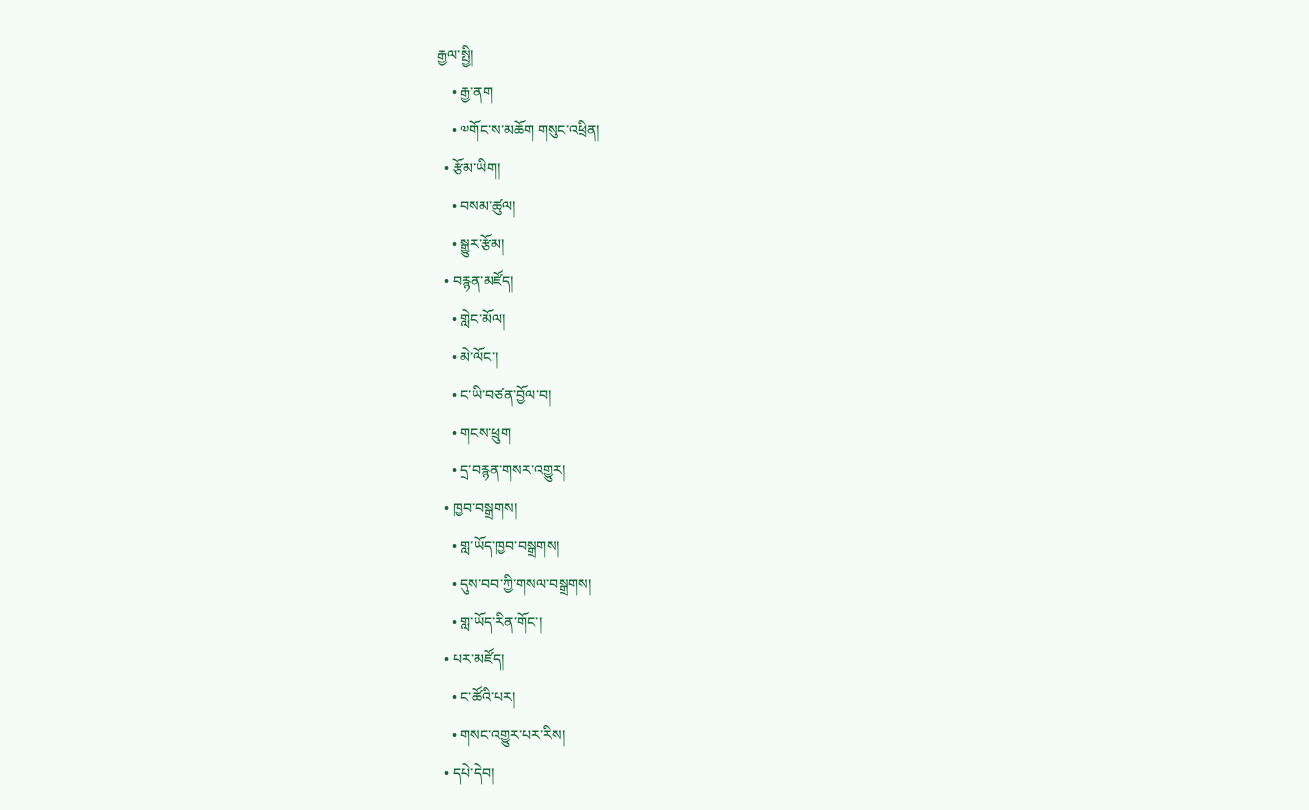རྒྱལ་སྤྱི།
    • རྒྱ་ནག
    • ༧གོང་ས་མཆོག གསུང་འཕྲིན།
  • རྩོམ་ཡིག།
    • བསམ་ཚུལ།
    • སྒྱུར་རྩོམ།
  • བརྙན་མཛོད།
    • གླེང་མོལ།
    • མེ་ལོང་།
    • ང་ཡི་བཙན་བྱོལ་བ།
    • གངས་ཕྲུག
    • དྲ་བརྙན་གསར་འགྱུར།
  • ཁྱབ་བསྒྲགས།
    • གླ་ཡོད་ཁྱབ་བསྒྲགས།
    • དུས་བབ་ཀྱི་གསལ་བསྒྲགས།
    • གླ་ཡོད་རིན་གོང་།
  • པར་མཛོད།
    • ང་ཚོའི་པར།
    • གསང་འགྱུར་པར་རིས།
  • དཔེ་དེབ།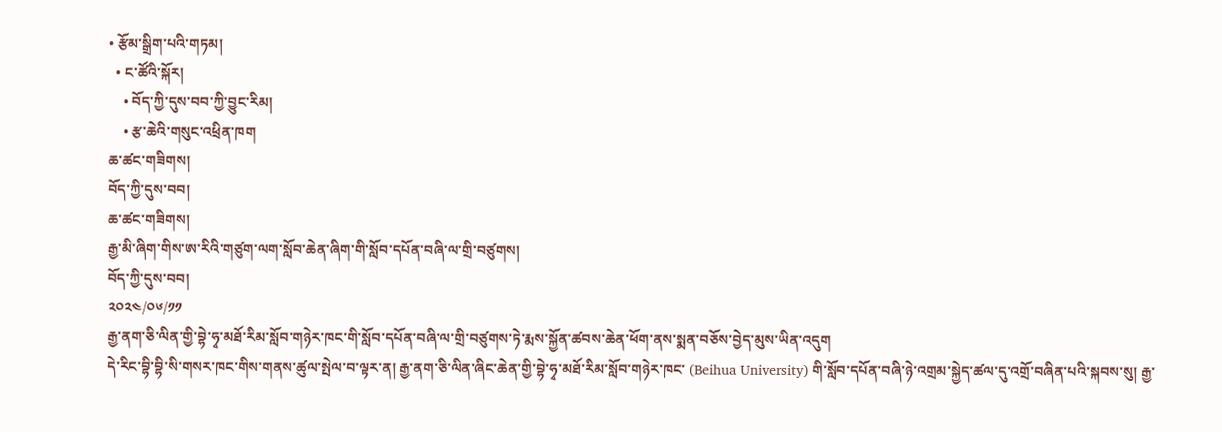• རྩོམ་སྒྲིག་པའི་གཏམ།
  • ང་ཚོའི་སྐོར།
    • བོད་ཀྱི་དུས་བབ་ཀྱི་བྱུང་རིམ།
    • རྩ་ཆེའི་གསུང་འཕྲིན་ཁག
ཆ་ཚང་གཟིགས།
བོད་ཀྱི་དུས་བབ།
ཆ་ཚང་གཟིགས།
རྒྱ་མི་ཞིག་གིས་ཨ་རིའི་གཙུག་ལག་སློབ་ཆེན་ཞིག་གི་སློབ་དཔོན་བཞི་ལ་གྲི་བཙུགས།
བོད་ཀྱི་དུས་བབ།
༢༠༢༤/༠༦/༡༡
རྒྱ་ནག་ཅི་ལིན་གྱི་བྷེ་ཧྭ་མཐོ་རིམ་སློབ་གཉེར་ཁང་གི་སློབ་དཔོན་བཞི་ལ་གྲི་བཙུགས་ཏེ་རྨས་སྐྱོན་ཚབས་ཆེན་ཕོག་ནས་སྨན་བཅོས་བྱེད་མུས་ཡིན་འདུག
དེ་རིང་བྷི་བྷི་སི་གསར་ཁང་གིས་གནས་ཚུལ་སྤེལ་བ་ལྟར་ན། རྒྱ་ནག་ཅི་ལིན་ཞིང་ཆེན་གྱི་བྷེ་ཧྭ་མཐོ་རིམ་སློབ་གཉེར་ཁང་ (Beihua University) གི་སློབ་དཔོན་བཞི་ཉེ་འགྲམ་སྐྱེད་ཚལ་དུ་འགྲོ་བཞིན་པའི་སྐབས་སུ། རྒྱ་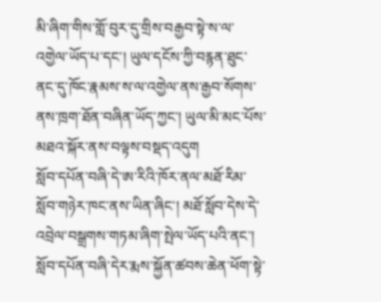མི་ཞིག་གིས་གློ་བུར་དུ་གྲིས་བརྒྱབ་སྟེ་ས་ལ་འགྱེལ་ཡོད་པ་དང་། ཡུལ་དངོས་ཀྱི་བརྙན་ཐུང་ནང་དུ་ཁོང་རྣམས་ས་ལ་འགྱེལ་ནས་རྒྱབ་སོགས་ནས་ཁྲག་ཐོན་བཞིན་ཡོད་ཀྱང་། ཡུལ་མི་མང་པོས་མཐའ་སྐོར་ནས་བལྟས་བསྡད་འདུག
སློབ་དཔོན་བཞི་དེ་ཨ་རིའི་ཁོར་ནལ་མཐོ་རིམ་སློབ་གཉེར་ཁང་ནས་ཡིན་ཞིང་། མཐོ་སློབ་དེས་དེ་འབྲེལ་བསྒྲགས་གཏམ་ཞིག་སྤེལ་ཡོད་པའི་ནང་། སློབ་དཔོན་བཞི་དེར་རྨས་སྐྱོན་ཚབས་ཆེན་ཕོག་སྟེ་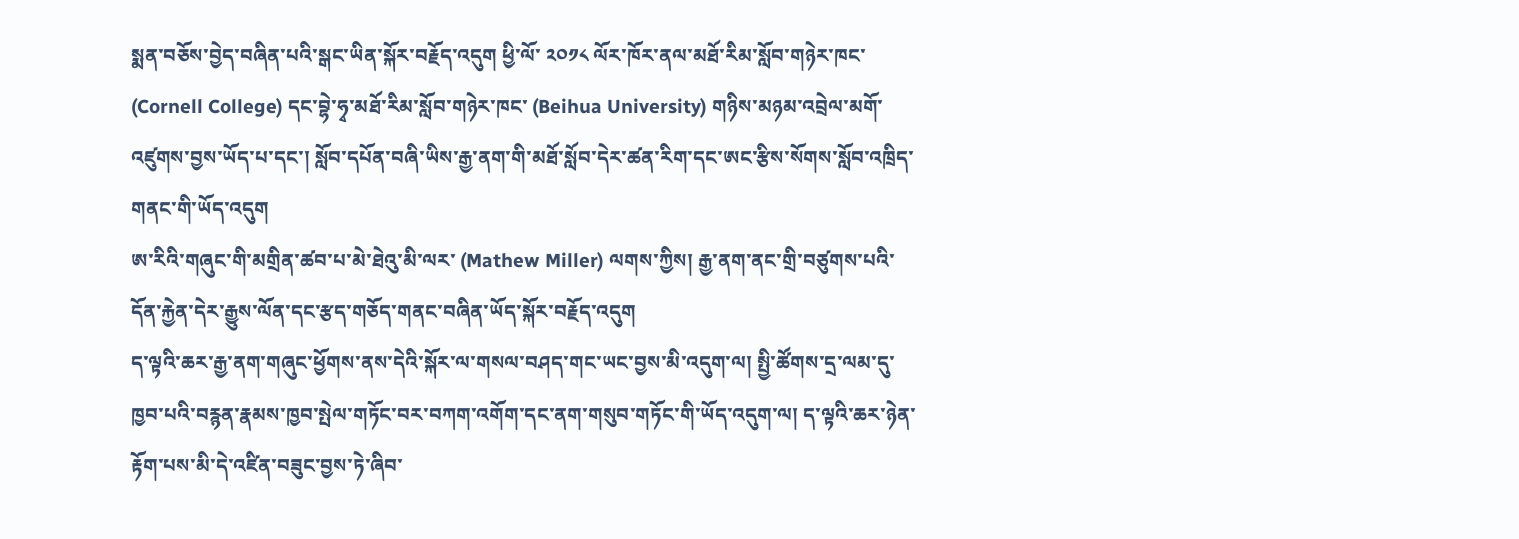སྨན་བཅོས་བྱེད་བཞིན་པའི་སྒང་ཡིན་སྐོར་བརྗོད་འདུག ཕྱི་ལོ་ ༢༠༡༨ ལོར་ཁོར་ནལ་མཐོ་རིམ་སློབ་གཉེར་ཁང་ (Cornell College) དང་བྷེ་ཧྭ་མཐོ་རིམ་སློབ་གཉེར་ཁང་ (Beihua University) གཉིས་མཉམ་འབྲེལ་མགོ་འཛུགས་བྱས་ཡོད་པ་དང་། སློབ་དཔོན་བཞི་ཡིས་རྒྱ་ནག་གི་མཐོ་སློབ་དེར་ཚན་རིག་དང་ཨང་རྩིས་སོགས་སློབ་འཁྲིད་གནང་གི་ཡོད་འདུག
ཨ་རིའི་གཞུང་གི་མགྲིན་ཚབ་པ་མེ་ཐེའུ་མི་ལར་ (Mathew Miller) ལགས་ཀྱིས། རྒྱ་ནག་ནང་གྲི་བཙུགས་པའི་དོན་རྐྱེན་དེར་རྒྱུས་ལོན་དང་རྩད་གཅོད་གནང་བཞིན་ཡོད་སྐོར་བརྗོད་འདུག
ད་ལྟའི་ཆར་རྒྱ་ནག་གཞུང་ཕྱོགས་ནས་དེའི་སྐོར་ལ་གསལ་བཤད་གང་ཡང་བྱས་མི་འདུག་ལ། སྤྱི་ཚོགས་དྲ་ལམ་དུ་ཁྱབ་པའི་བརྙན་རྣམས་ཁྱབ་སྤེལ་གཏོང་བར་བཀག་འགོག་དང་ནག་གསུབ་གཏོང་གི་ཡོད་འདུག་ལ། ད་ལྟའི་ཆར་ཉེན་རྟོག་པས་མི་དེ་འཛིན་བཟུང་བྱས་ཏེ་ཞིབ་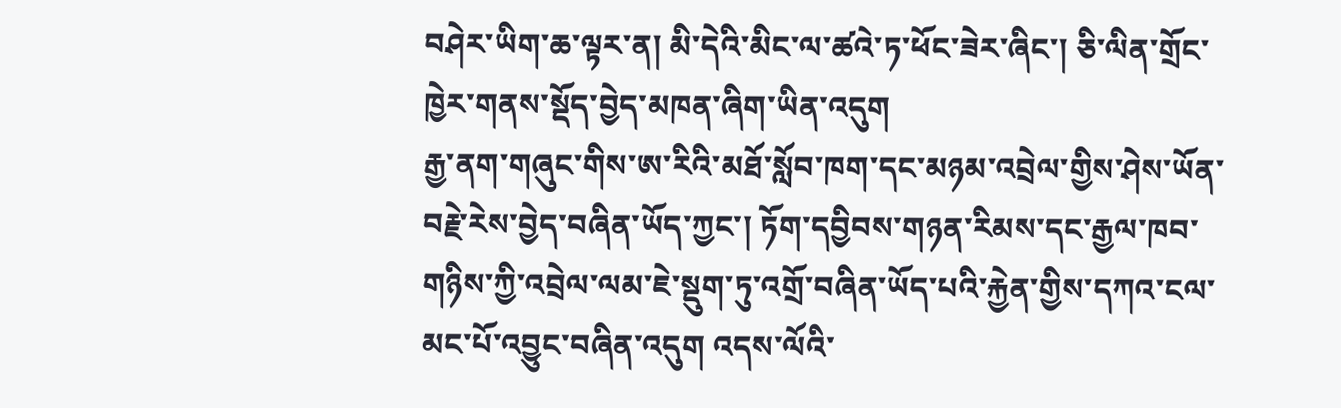བཤེར་ཡིག་ཆ་ལྟར་ན། མི་དེའི་མིང་ལ་ཚའེ་ཏ་ཕོང་ཟེར་ཞིང་། ཅི་ལིན་གྲོང་ཁྱེར་གནས་སྡོད་བྱེད་མཁན་ཞིག་ཡིན་འདུག
རྒྱ་ནག་གཞུང་གིས་ཨ་རིའི་མཐོ་སློབ་ཁག་དང་མཉམ་འབྲེལ་གྱིས་ཤེས་ཡོན་བརྗེ་རེས་བྱེད་བཞིན་ཡོད་ཀྱང་། ཏོག་དབྱིབས་གཉན་རིམས་དང་རྒྱལ་ཁབ་གཉིས་ཀྱི་འབྲེལ་ལམ་ཇེ་སྡུག་ཏུ་འགྲོ་བཞིན་ཡོད་པའི་རྐྱེན་གྱིས་དཀའ་ངལ་མང་པོ་འབྱུང་བཞིན་འདུག འདས་ལོའི་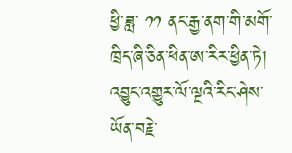ཕྱི་ཟླ་ ༡༡ ནང་རྒྱ་ནག་གི་མགོ་ཁྲིད་ཞི་ཅིན་ཕིན་ཨ་རིར་ཕྱིན་ཏེ། འབྱུང་འགྱུར་ལོ་ལྔའི་རིང་ཤེས་ཡོན་བརྗེ་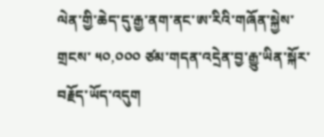ལེན་གྱི་ཆེད་དུ་རྒྱ་ནག་ནང་ཨ་རིའི་གཞོན་སྐྱེས་གྲངས་ ༥༠,༠༠༠ ཙམ་གདན་འདྲེན་བྱ་རྒྱུ་ཡིན་སྐོར་བརྗོད་ཡོད་འདུག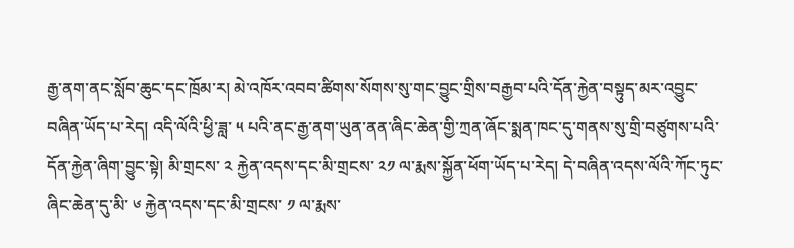རྒྱ་ནག་ནང་སློབ་ཆུང་དང་ཁྲོམ་ར། མེ་འཁོར་འབབ་ཚིགས་སོགས་སུ་གང་བྱུང་གྲིས་བརྒྱབ་པའི་དོན་རྐྱེན་བསྟུད་མར་འབྱུང་བཞིན་ཡོད་པ་རེད། འདི་ལོའི་ཕྱི་ཟླ་ ༥ པའི་ནང་རྒྱ་ནག་ཡུན་ནན་ཞིང་ཆེན་གྱི་ཀྲན་ཞོང་སྨན་ཁང་དུ་གནས་སུ་གྲི་བཙུགས་པའི་དོན་རྐྱེན་ཞིག་བྱུང་སྟེ། མི་གྲངས་ ༢ རྐྱེན་འདས་དང་མི་གྲངས་ ༢༡ ལ་རྨས་སྐྱོན་ཕོག་ཡོད་པ་རེད། དེ་བཞིན་འདས་ལོའི་ཀོང་ཏུང་ཞིང་ཆེན་དུ་མི་ ༦ རྐྱེན་འདས་དང་མི་གྲངས་ ༡ ལ་རྨས་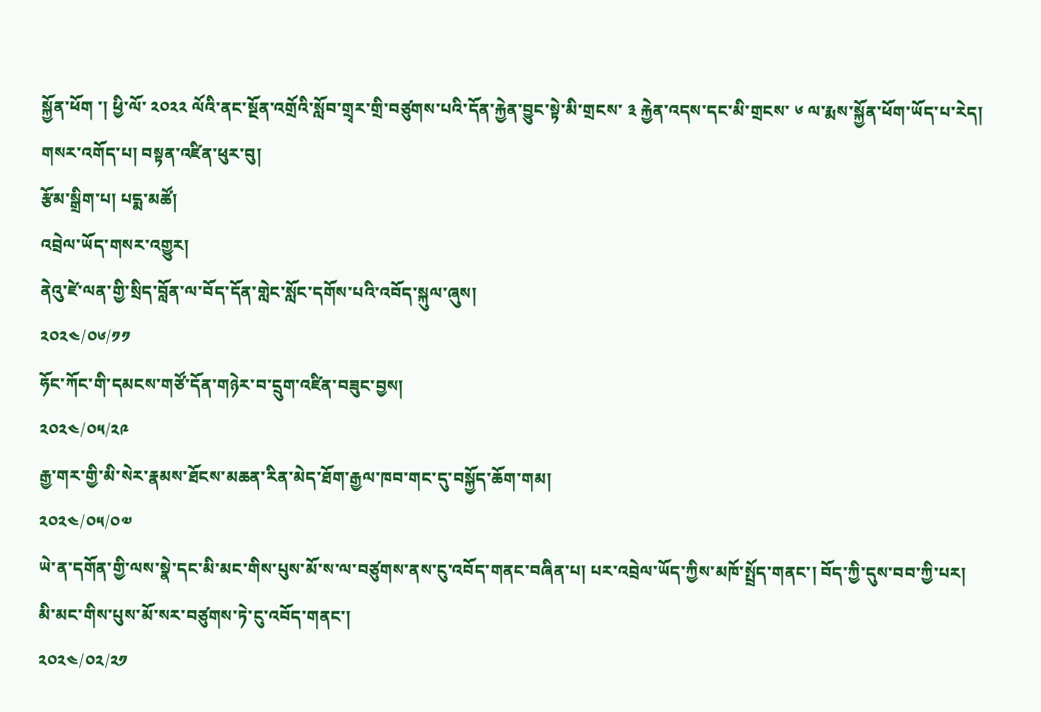སྐྱོན་ཕོག ་། ཕྱི་ལོ་ ༢༠༢༢ ལོའི་ནང་སྔོན་འགྲོའི་སློབ་གྲྭར་གྲི་བཙུགས་པའི་དོན་རྐྱེན་བྱུང་སྟེ་མི་གྲངས་ ༣ རྐྱེན་འདས་དང་མི་གྲངས་ ༦ ལ་རྨས་སྐྱོན་ཕོག་ཡོད་པ་རེད།
གསར་འགོད་པ། བསྟན་འཛིན་ཕུར་བུ།
རྩོམ་སྒྲིག་པ། པདྨ་མཚོ།
འབྲེལ་ཡོད་གསར་འགྱུར།
ནེའུ་ཛེ་ལན་གྱི་སྲིད་བློན་ལ་བོད་དོན་གླེང་སློང་དགོས་པའི་འབོད་སྐུལ་ཞུས།
༢༠༢༤/༠༦/༡༡
ཧོང་ཀོང་གི་དམངས་གཙོ་དོན་གཉེར་བ་དྲུག་འཛིན་བཟུང་བྱས།
༢༠༢༤/༠༥/༢༩
རྒྱ་གར་གྱི་མི་སེར་རྣམས་ཐོངས་མཆན་རིན་མེད་ཐོག་རྒྱལ་ཁབ་གང་དུ་བསྐྱོད་ཆོག་གམ།
༢༠༢༤/༠༥/༠༧
ཡེ་ན་དགོན་གྱི་ལས་སྣེ་དང་མི་མང་གིས་པུས་མོ་ས་ལ་བཙུགས་ནས་ངུ་འབོད་གནང་བཞིན་པ། པར་འབྲེལ་ཡོད་ཀྱིས་མཁོ་སྤྲོད་གནང་། བོད་ཀྱི་དུས་བབ་ཀྱི་པར།
མི་མང་གིས་པུས་མོ་སར་བཙུགས་ཏེ་ངུ་འབོད་གནང་།
༢༠༢༤/༠༢/༢༡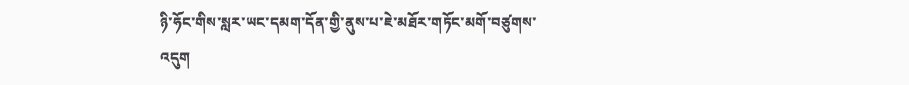ཉི་ཧོང་གིས་སླར་ཡང་དམག་དོན་གྱི་ནུས་པ་ཇེ་མཐོར་གཏོང་མགོ་བཙུགས་འདུག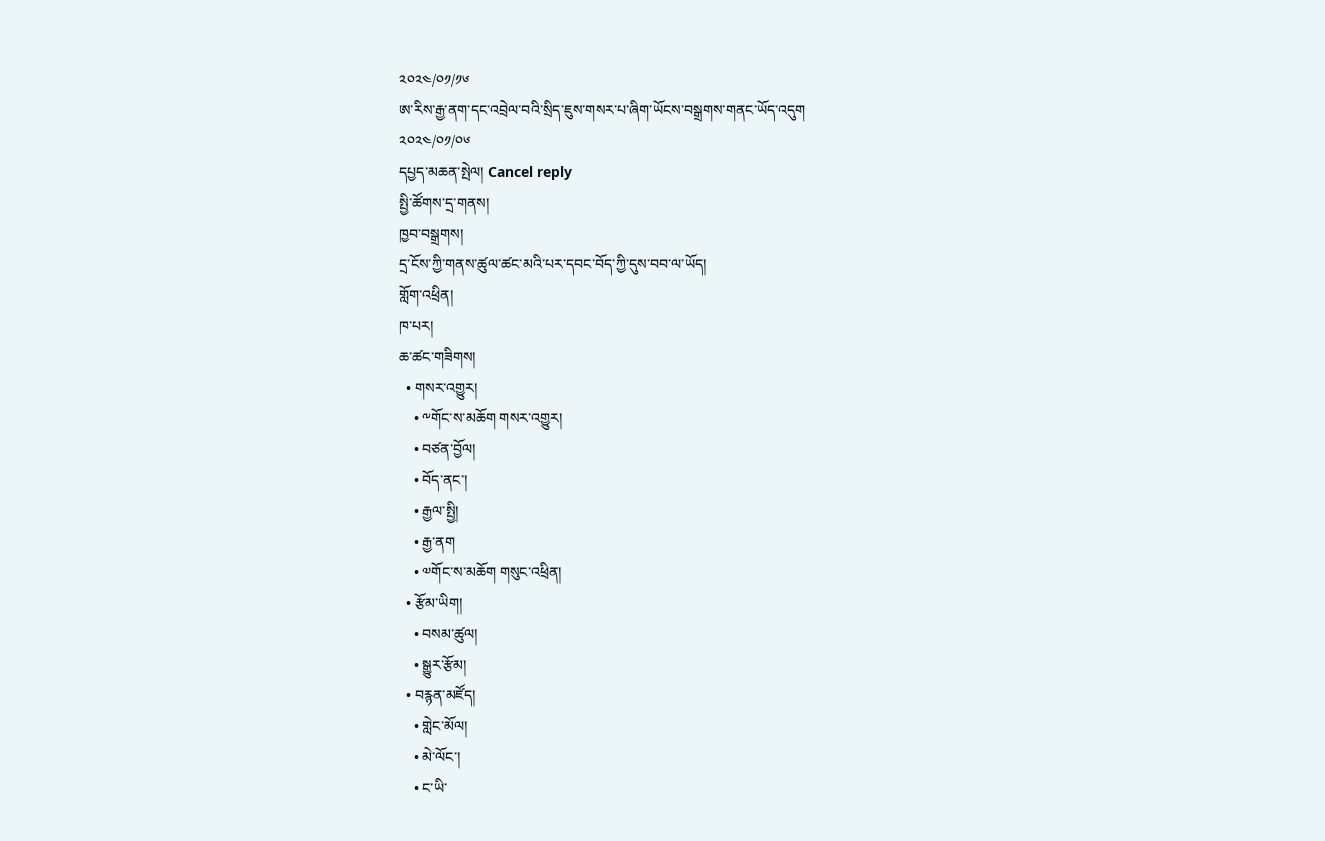༢༠༢༤/༠༡/༡༦
ཨ་རིས་རྒྱ་ནག་དང་འབྲེལ་བའི་སྲིད་ཇུས་གསར་པ་ཞིག་ཡོངས་བསྒྲགས་གནང་ཡོད་འདུག
༢༠༢༤/༠༡/༠༦
དཔྱད་མཆན་སྤེལ། Cancel reply
སྤྱི་ཚོགས་དྲ་གནས།
ཁྱབ་བསྒྲགས།
དྲ་ངོས་ཀྱི་གནས་ཚུལ་ཚང་མའི་པར་དབང་བོད་ཀྱི་དུས་བབ་ལ་ཡོད།
གློག་འཕྲིན།
ཁ་པར།
ཆ་ཚང་གཟིགས།
  • གསར་འགྱུར།
    • ༸གོང་ས་མཆོག གསར་འགྱུར།
    • བཙན་བྱོལ།
    • བོད་ནང་།
    • རྒྱལ་སྤྱི།
    • རྒྱ་ནག
    • ༧གོང་ས་མཆོག གསུང་འཕྲིན།
  • རྩོམ་ཡིག།
    • བསམ་ཚུལ།
    • སྒྱུར་རྩོམ།
  • བརྙན་མཛོད།
    • གླེང་མོལ།
    • མེ་ལོང་།
    • ང་ཡི་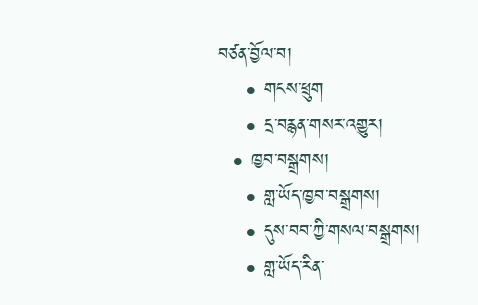བཙན་བྱོལ་བ།
    • གངས་ཕྲུག
    • དྲ་བརྙན་གསར་འགྱུར།
  • ཁྱབ་བསྒྲགས།
    • གླ་ཡོད་ཁྱབ་བསྒྲགས།
    • དུས་བབ་ཀྱི་གསལ་བསྒྲགས།
    • གླ་ཡོད་རིན་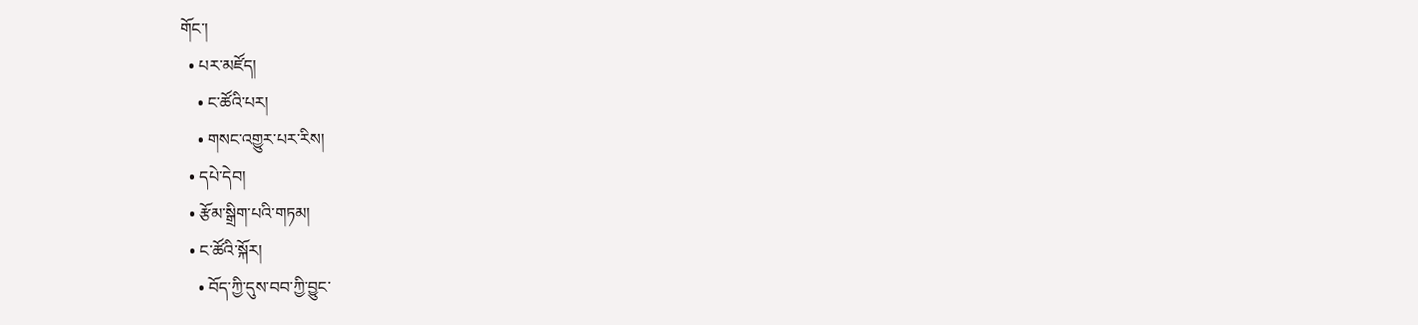གོང་།
  • པར་མཛོད།
    • ང་ཚོའི་པར།
    • གསང་འགྱུར་པར་རིས།
  • དཔེ་དེབ།
  • རྩོམ་སྒྲིག་པའི་གཏམ།
  • ང་ཚོའི་སྐོར།
    • བོད་ཀྱི་དུས་བབ་ཀྱི་བྱུང་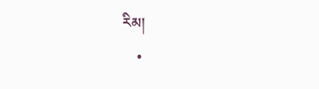རིམ།
    •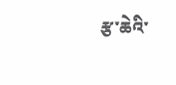རྩ་ཆེའི་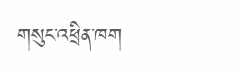གསུང་འཕྲིན་ཁག